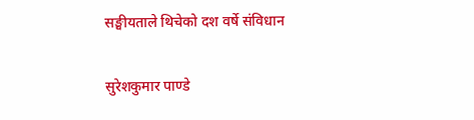सङ्घीयताले थिचेको दश वर्षे संविधान

सुरेशकुमार पाण्डे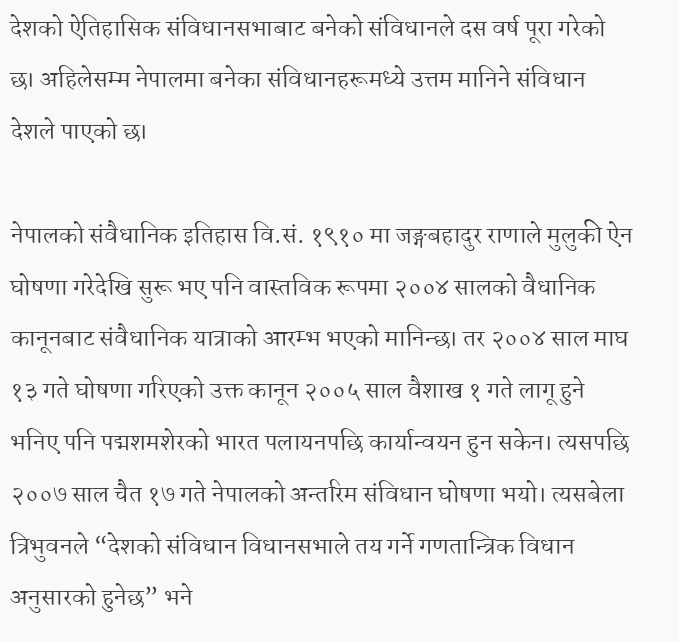देशको ऐतिहासिक संविधानसभाबाट बनेको संविधानले दस वर्ष पूरा गरेको छ। अहिलेसम्म नेपालमा बनेका संविधानहरूमध्ये उत्तम मानिने संविधान देशले पाएको छ।

नेपालको संवैधानिक इतिहास वि.सं. १९१० मा जङ्गबहादुर राणाले मुलुकी ऐन घोषणा गरेदेखि सुरू भए पनि वास्तविक रूपमा २००४ सालको वैधानिक कानूनबाट संवैधानिक यात्राको आरम्भ भएको मानिन्छ। तर २००४ साल माघ १३ गते घोषणा गरिएको उक्त कानून २००५ साल वैशाख १ गते लागू हुने भनिए पनि पद्मशमशेरको भारत पलायनपछि कार्यान्वयन हुन सकेन। त्यसपछि २००७ साल चैत १७ गते नेपालको अन्तरिम संविधान घोषणा भयो। त्यसबेला त्रिभुवनले “देशको संविधान विधानसभाले तय गर्ने गणतान्त्रिक विधान अनुसारको हुनेछ” भने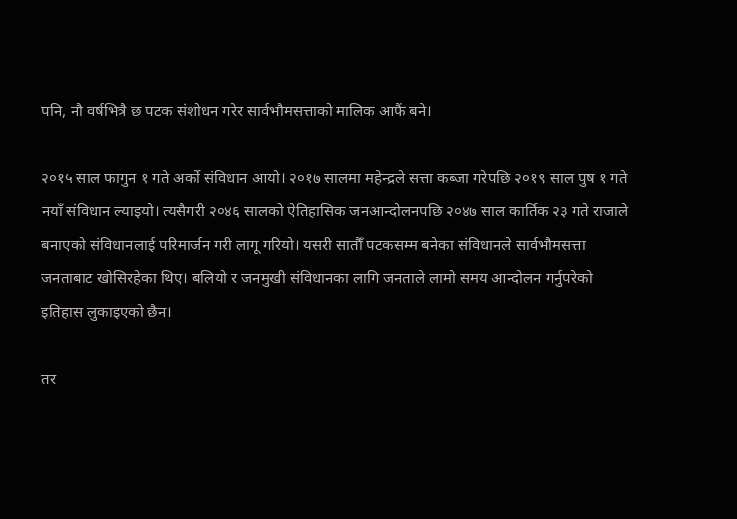पनि, नौ वर्षभित्रै छ पटक संशोधन गरेर सार्वभौमसत्ताको मालिक आफैं बने।

२०१५ साल फागुन १ गते अर्को संविधान आयो। २०१७ सालमा महेन्द्रले सत्ता कब्जा गरेपछि २०१९ साल पुष १ गते नयाँ संविधान ल्याइयो। त्यसैगरी २०४६ सालको ऐतिहासिक जनआन्दोलनपछि २०४७ साल कार्तिक २३ गते राजाले बनाएको संविधानलाई परिमार्जन गरी लागू गरियो। यसरी सातौँ पटकसम्म बनेका संविधानले सार्वभौमसत्ता जनताबाट खोसिरहेका थिए। बलियो र जनमुखी संविधानका लागि जनताले लामो समय आन्दोलन गर्नुपरेको इतिहास लुकाइएको छैन।

तर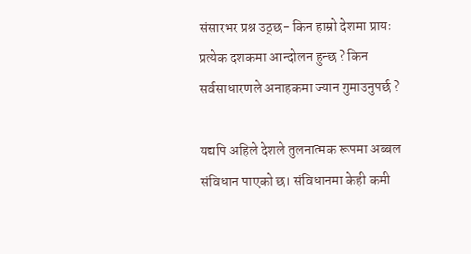संसारभर प्रश्न उठ्छ- किन हाम्रो देशमा प्रायः प्रत्येक दशकमा आन्दोलन हुन्छ ? किन सर्वसाधारणले अनाहकमा ज्यान गुमाउनुपर्छ ?

यद्यपि अहिले देशले तुलनात्मक रूपमा अब्बल संविधान पाएको छ। संविधानमा केही कमी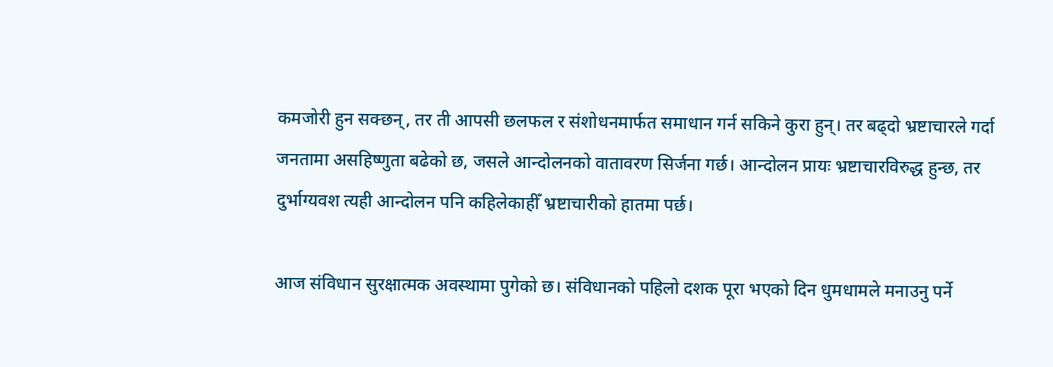कमजोरी हुन सक्छन्, तर ती आपसी छलफल र संशोधनमार्फत समाधान गर्न सकिने कुरा हुन्। तर बढ्दो भ्रष्टाचारले गर्दा जनतामा असहिष्णुता बढेको छ, जसले आन्दोलनको वातावरण सिर्जना गर्छ। आन्दोलन प्रायः भ्रष्टाचारविरुद्ध हुन्छ, तर दुर्भाग्यवश त्यही आन्दोलन पनि कहिलेकाहीँ भ्रष्टाचारीको हातमा पर्छ।

आज संविधान सुरक्षात्मक अवस्थामा पुगेको छ। संविधानको पहिलो दशक पूरा भएको दिन धुमधामले मनाउनु पर्ने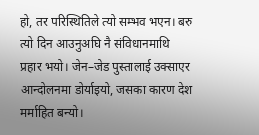हो, तर परिस्थितिले त्यो सम्भव भएन। बरु त्यो दिन आउनुअघि नै संविधानमाथि प्रहार भयो। जेन–जेड पुस्तालाई उक्साएर आन्दोलनमा डोर्याइयो, जसका कारण देश मर्माहित बन्यो।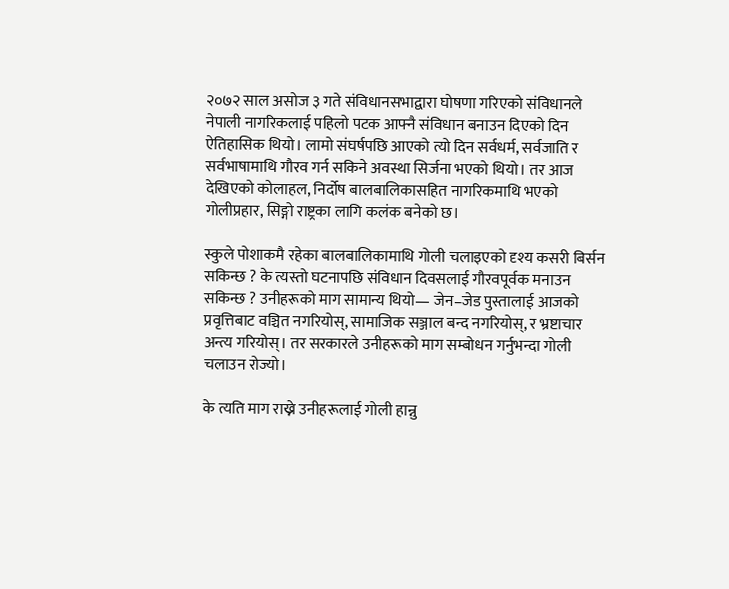२०७२ साल असोज ३ गते संविधानसभाद्वारा घोषणा गरिएको संविधानले नेपाली नागरिकलाई पहिलो पटक आफ्नै संविधान बनाउन दिएको दिन ऐतिहासिक थियो। लामो संघर्षपछि आएको त्यो दिन सर्वधर्म, सर्वजाति र सर्वभाषामाथि गौरव गर्न सकिने अवस्था सिर्जना भएको थियो। तर आज देखिएको कोलाहल, निर्दोष बालबालिकासहित नागरिकमाथि भएको गोलीप्रहार, सिङ्गो राष्ट्रका लागि कलंक बनेको छ।

स्कुले पोशाकमै रहेका बालबालिकामाथि गोली चलाइएको दृश्य कसरी बिर्सन सकिन्छ ? के त्यस्तो घटनापछि संविधान दिवसलाई गौरवपूर्वक मनाउन सकिन्छ ? उनीहरूको माग सामान्य थियो— जेन–जेड पुस्तालाई आजको प्रवृत्तिबाट वञ्चित नगरियोस्, सामाजिक सञ्जाल बन्द नगरियोस्, र भ्रष्टाचार अन्त्य गरियोस्। तर सरकारले उनीहरूको माग सम्बोधन गर्नुभन्दा गोली चलाउन रोज्यो।

के त्यति माग राख्ने उनीहरूलाई गोली हान्नु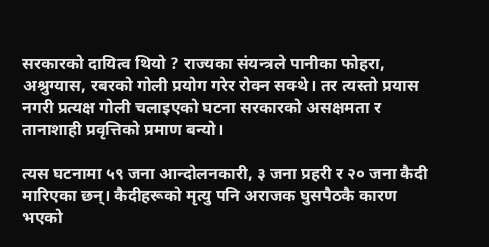सरकारको दायित्व थियो ? राज्यका संयन्त्रले पानीका फोहरा, अश्रुग्यास, रबरको गोली प्रयोग गरेर रोक्न सक्थे। तर त्यस्तो प्रयास नगरी प्रत्यक्ष गोली चलाइएको घटना सरकारको असक्षमता र तानाशाही प्रवृत्तिको प्रमाण बन्यो।

त्यस घटनामा ५९ जना आन्दोलनकारी, ३ जना प्रहरी र २० जना कैदी मारिएका छन्। कैदीहरूको मृत्यु पनि अराजक घुसपैठकै कारण भएको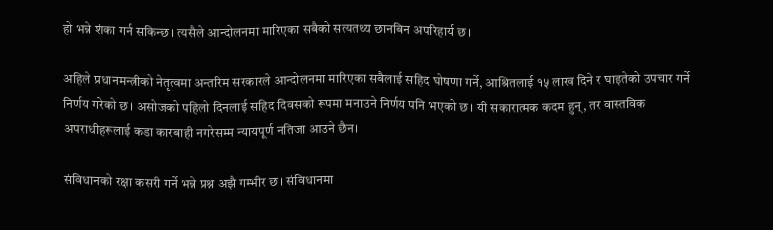हो भन्ने शंका गर्न सकिन्छ। त्यसैले आन्दोलनमा मारिएका सबैको सत्यतथ्य छानबिन अपरिहार्य छ।

अहिले प्रधानमन्त्रीको नेतृत्वमा अन्तरिम सरकारले आन्दोलनमा मारिएका सबैलाई सहिद घोषणा गर्ने, आश्रितलाई १५ लाख दिने र घाइतेको उपचार गर्ने निर्णय गरेको छ। असोजको पहिलो दिनलाई सहिद दिवसको रूपमा मनाउने निर्णय पनि भएको छ। यी सकारात्मक कदम हुन्, तर वास्तविक अपराधीहरूलाई कडा कारबाही नगरेसम्म न्यायपूर्ण नतिजा आउने छैन।

संविधानको रक्षा कसरी गर्ने भन्ने प्रश्न अझै गम्भीर छ। संविधानमा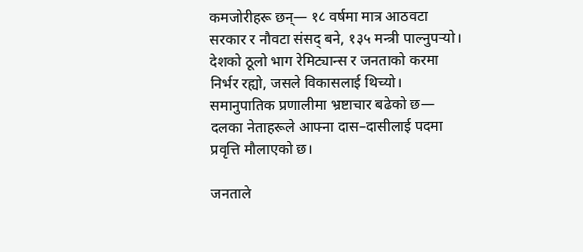कमजोरीहरू छन्— १८ वर्षमा मात्र आठवटा सरकार र नौवटा संसद् बने, १३५ मन्त्री पाल्नुपर्‍यो। देशको ठूलो भाग रेमिट्यान्स र जनताको करमा निर्भर रह्यो, जसले विकासलाई थिच्यो। समानुपातिक प्रणालीमा भ्रष्टाचार बढेको छ— दलका नेताहरूले आफ्ना दास–दासीलाई पदमा प्रवृत्ति मौलाएको छ।

जनताले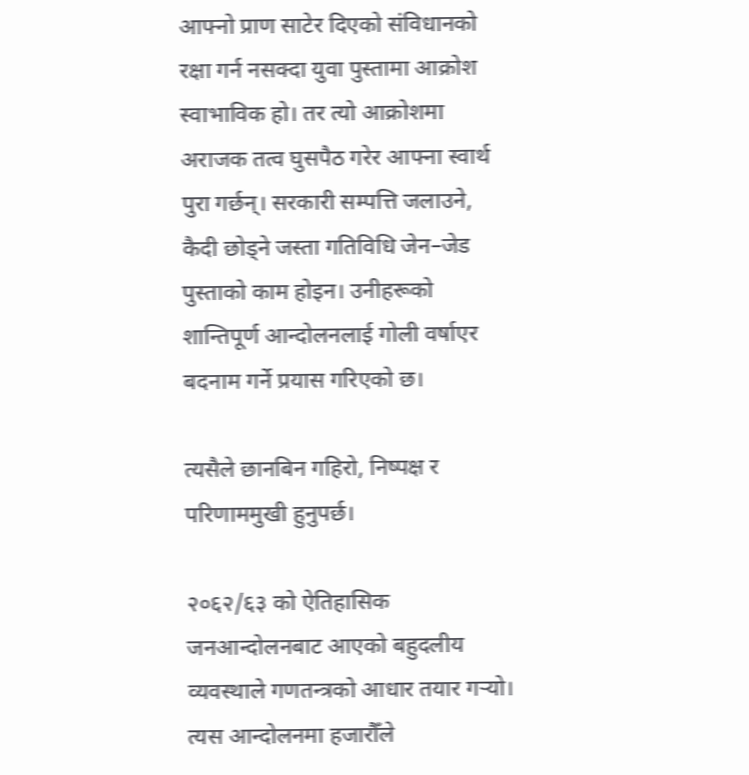आफ्नो प्राण साटेर दिएको संविधानको रक्षा गर्न नसक्दा युवा पुस्तामा आक्रोश स्वाभाविक हो। तर त्यो आक्रोशमा अराजक तत्व घुसपैठ गरेर आफ्ना स्वार्थ पुरा गर्छन्। सरकारी सम्पत्ति जलाउने, कैदी छोड्ने जस्ता गतिविधि जेन–जेड पुस्ताको काम होइन। उनीहरूको शान्तिपूर्ण आन्दोलनलाई गोली वर्षाएर बदनाम गर्ने प्रयास गरिएको छ।

त्यसैले छानबिन गहिरो, निष्पक्ष र परिणाममुखी हुनुपर्छ।

२०६२/६३ को ऐतिहासिक जनआन्दोलनबाट आएको बहुदलीय व्यवस्थाले गणतन्त्रको आधार तयार गर्‍यो। त्यस आन्दोलनमा हजारौँले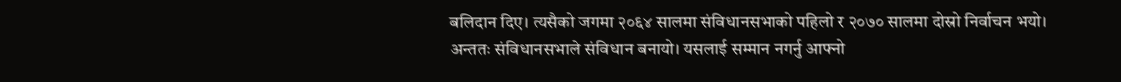बलिदान दिए। त्यसैको जगमा २०६४ सालमा संविधानसभाको पहिलो र २०७० सालमा दोस्रो निर्वाचन भयो। अन्ततः संविधानसभाले संविधान बनायो। यसलाई सम्मान नगर्नु आफ्नो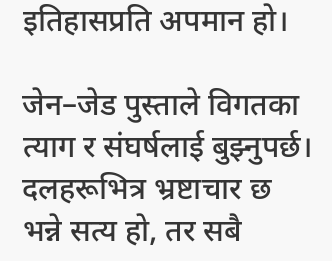इतिहासप्रति अपमान हो।

जेन–जेड पुस्ताले विगतका त्याग र संघर्षलाई बुझ्नुपर्छ। दलहरूभित्र भ्रष्टाचार छ भन्ने सत्य हो, तर सबै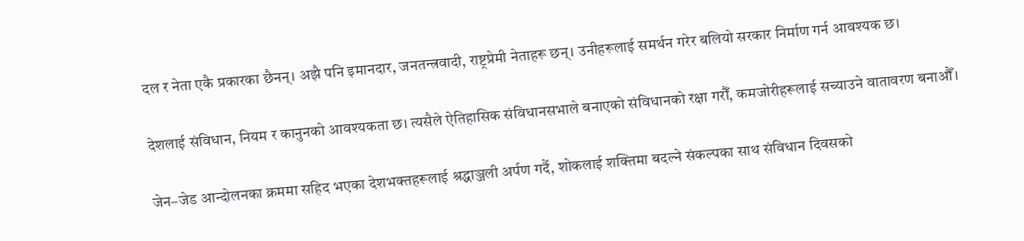दल र नेता एकै प्रकारका छैनन्। अझै पनि इमानदार, जनतन्त्रवादी, राष्ट्रप्रेमी नेताहरू छन्। उनीहरूलाई समर्थन गरेर बलियो सरकार निर्माण गर्न आवश्यक छ।

देशलाई संविधान, नियम र कानुनको आवश्यकता छ। त्यसैले ऐतिहासिक संविधानसभाले बनाएको संविधानको रक्षा गरौँ, कमजोरीहरूलाई सच्याउने वातावरण बनाऔँ।

जेन–जेड आन्दोलनका क्रममा सहिद भएका देशभक्तहरूलाई श्रद्धाञ्जली अर्पण गर्दै, शोकलाई शक्तिमा बदल्ने संकल्पका साथ संविधान दिवसको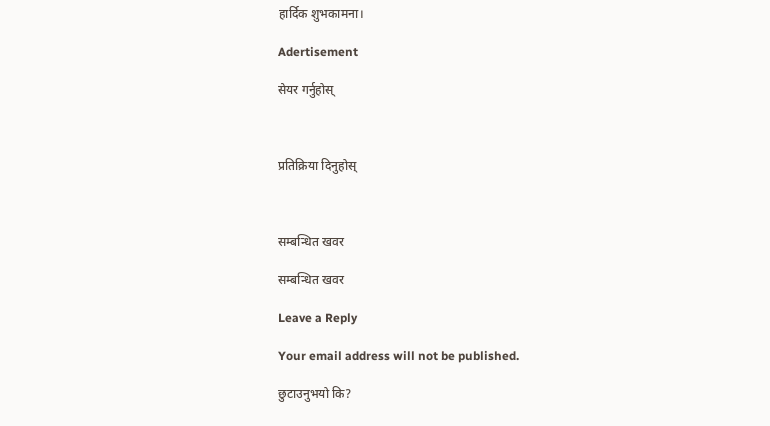हार्दिक शुभकामना।

Adertisement

सेयर गर्नुहोस्



प्रतिक्रिया दिनुहोस्



सम्बन्धित खवर

सम्बन्धित खवर

Leave a Reply

Your email address will not be published.

छुटाउनुभयो कि?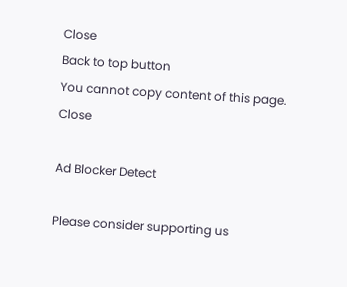Close
Back to top button
You cannot copy content of this page.
Close

Ad Blocker Detect

Please consider supporting us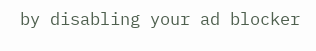by disabling your ad blocker